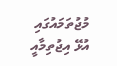މުޖުތަމައުގައި އުޅޭ އިޖުތިމާއީ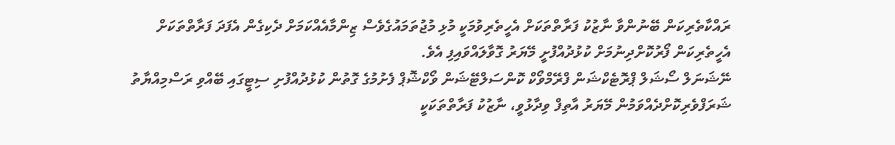ރައްކާތެރިކަން ބޭނުންވާ ނާޒުކު ފަރާތްތަކަށް އެހީތެރިވުމަކީ މުޅި މުޖުތަމައުގެވެސް ޒިންމާއެއްކަމަށް ދެކިގެން އެފަދަ ފަރާތްތަކަށް އެހީތެރިކަން ފޯރުކޮށްދިނުމަށް ކުޅުދުއްފުށީ މޭޔަރު ގޮވާލައްވައިފި އެވެ.
ނޭޝަނަލް ސޯޝަލް ޕްރޮޓެކްޝަން ފްރޭމްވޯކް ކޮންސަލްޓޭޝަން ވޯކްޝޮޕް ފެށުމުގެ ގޮތުން ކުޅުދުއްފުށި ސިޓީގައި ބޭއްވި ރަސްމިއްޔާތު ޝަރަފްވެރިކޮށްދެއްވަމުން މޭޔަރު އާތިފް ވިދާޅުވީ، ނާޒުކު ފަރާތްތަކަކީ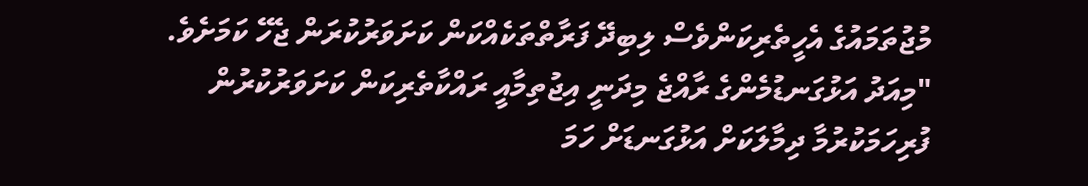މުޖުތަމައުގެ އެހީތެރިކަންވެސް ލިބިދޭ ފަރާތްތަކެއްކަން ކަށަވަރުކުރަން ޖެހޭ ކަމަށެވެ.
"މިއަދު އަޅުގަނޑުމެންގެ ރާއްޖެ މިދަނީ އިޖުތިމާއީ ރައްކާތެރިކަން ކަށަވަރުކުރުން ފުރިހަމަކުރުމާ ދިމާލަކަށް އަޅުގަނޑަށް ހަމަ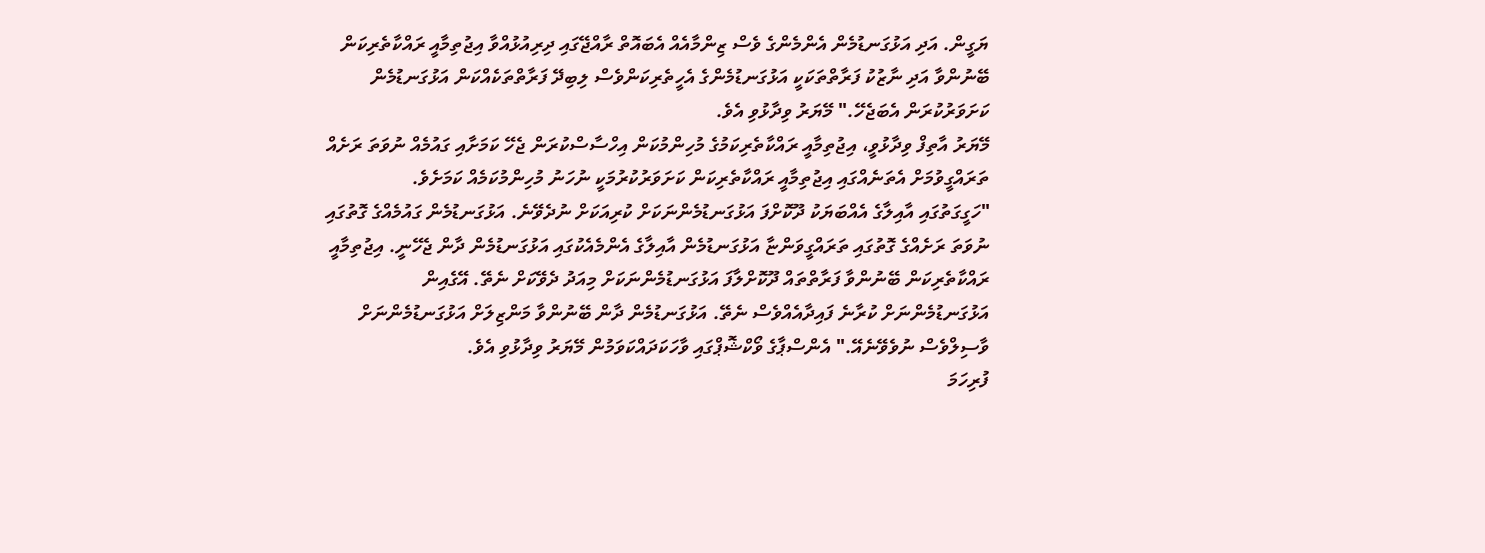ޔަގީން. އަދި އަޅުގަނޑުމެން އެންމެންގެ ވެސް ޒިންމާއެއް އެބައޮތް ރާއްޖޭގައި ދިރިއުޅުއްވާ އިޖުތިމާއީ ރައްކާތެރިކަން ބޭނުންވާ އަދި ނާޒުކު ފަރާތްތަކަކީ އަޅުގަނޑުމެންގެ އެހީތެރިކަންވެސް ލިބިދޭ ފަރާތްތަކެއްކަން އަޅުގަނޑުމެން ކަށަވަރުކުރަން އެބަޖެހޭ." މޭޔަރު ވިދާޅުވި އެވެ.
މޭޔަރު އާތިފް ވިދާޅުވީ، އިޖުތިމާއީ ރައްކާތެރިކަމުގެ މުހިންމުކަން އިހްސާސްކުރަން ޖެހޭ ކަމަށާއި ގައުމެއް ނުވަތަ ރަށެއް ތަރައްގީވުމަށް އެތަނެއްގައި އިޖުތިމާއީ ރައްކާތެރިކަން ކަށަވަރުކުރުމަކީ ނުހަނު މުހިންމުކަމެއް ކަމަށެވެ.
"ހަގީގަތުގައި އާއިލާގެ އެއްބަޔަކު ދޫކޮށްފަ އަޅުގަނޑުމެންނަކަށް ކުރިއަކަށް ނުދެވޭނެ. އަޅުގަނޑުމެން ގައުމެއްގެ ގޮތުގައި ނުވަތަ ރަށެއްގެ ގޮތުގައި ތަރައްގީވަންޏާ އަޅުގަނޑުމެން އާއިލާގެ އެންމެއެކުގައި އަޅުގަނޑުމެން ދާން ޖެހޭނީ. އިޖުތިމާއީ ރައްކާތެރިކަން ބޭނުންވާ ފަރާތްތައް ދޫކޮށްލާފަ އަޅުގަނޑުމެންނަކަށް މިއަދު ދެވޭކަށް ނެތޭ. އޭގެއިން އަޅުގަނޑުމެންނަށް ކުރާނެ ފައިދާއެއްވެސް ނެތޭ. އަޅުގަނޑުމެން ދާން ބޭނުންވާ މަންޒިލަށް އަޅުގަނޑުމެންނަށް ވާސިލްވެސް ނުވެވޭނެއޭ." އެންސްޕާގެ ވޯކްޝޮޕްގައި ވާހަކަދައްކަވަމުން މޭޔަރު ވިދާޅުވި އެވެ.
ފުރިހަމަ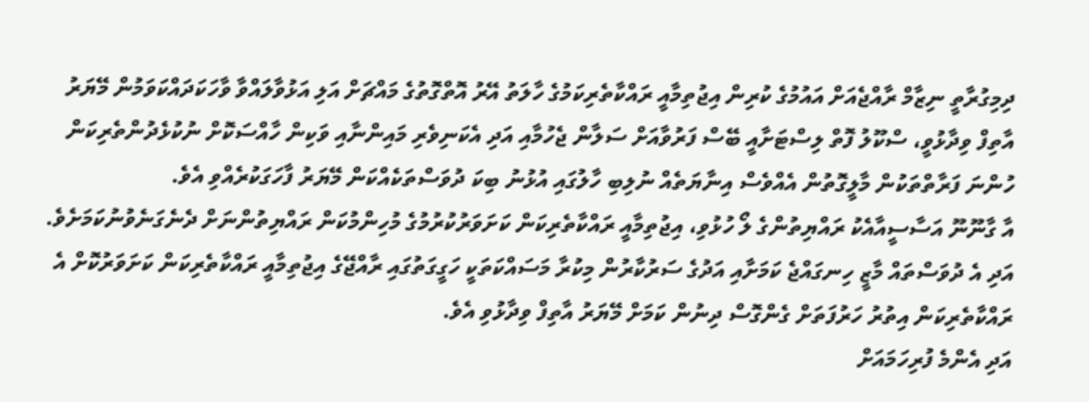ދިމިގުރާތީ ނިޒާމް ރާއްޖެއަށް އައުމުގެ ކުރިން އިޖުތިމާއީ ރައްކާތެރިކަމުގެ ހާލަތު އޭރު އޮތްގޮތުގެ މައްޗަށް އަލި އަޅުވާލައްވާ ވާހަކަދައްކަވަމުން މޭޔަރު އާތިފް ވިދާޅުވީ، ސްކޫލު ފޮތް ލިސްޓަށާއީ ބޭސް ފަރުވާއަށް ސަލާން ޖެހުމާއި އަދި އެކަނިވެރި މައިންނާއި ވަކިން ހާއްސަކޮށް ނުކުޅެދުންތެރިކަން ހުންނަ ފަރާތްތަކުން މާލީގޮތުން އެއްވެސް އިނާޔަތެއް ނުލިބި ހާލުގައި އުޅުނު ބިކަ ދުވަސްތަކެއްކަން މޭޔަރު ފާހަގަކުރެއްވި އެވެ.
އާ ގާނޫނޫ އަސާސީއާއެކު ރައްޔިތުންގެ ލޯ ހުޅުވި، އިޖުތިމާއީ ރައްކާތެރިކަން ކަށަވަރުކުރުމުގެ މުހިންމުކަން ރައްޔިތުންނަށް ދެނެގަނެވުނުކަމަށެވެ. އަދި އެ ދުވަސްތައް މާޒީ ހިނގައްޖެ ކަމަށާއި އަދުގެ ސަރުކާރުން މިކުރާ މަސައްކަތަކީ ހަގީގަތުގައި ރާއްޖޭގެ އިޖުތިމާއީ ރައްކާތެރިކަން ކަށަވަރުކޮށް އެ ރައްކާތެރިކަން އިތުރު ހަރުފަތަށް ގެންގޮސް ދިނުން ކަމަށް މޭޔަރު އާތިފް ވިދާޅުވި އެވެ.
އަދި އެންމެ ފުރިހަމައަށް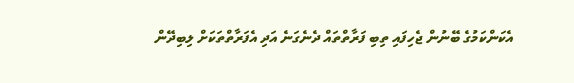އެކަންކަމުގެ ބޭނުން ޖެހިފައި ތިބި ފަރާތްތައް ދެނެގަނެ އަދި އެފަރާތްތަކަށް ލިބިދޭން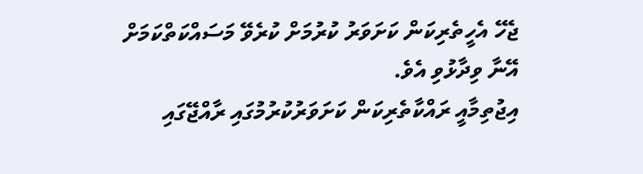ޖެހޭ އެހީތެރިކަން ކަށަވަރު ކުރުމަށް ކުރެވޭ މަސައްކަތްކަމަށް އޭނާ ވިދާޅުވި އެވެ.
އިޖުތިމާއީ ރައްކާތެރިކަން ކަށަވަރުކުރުމުގައި ރާއްޖޭގައި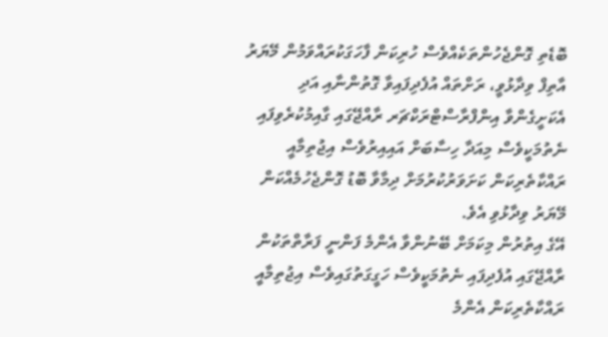ބޮޑެތި ގޮންޖެހުންތަކެއްވެސް ހުރިކަން ފާހަގަކުރައްވަމުން މޭޔަރު އާތިފް ވިދާޅުވީ، ރަށްތައް އުފެދިފައިވާ ގޮތުންނާއި އަދި އެކަށީގެންވާ އިންފްރާސްޓްރަކްޗަރ ރާއްޖޭގައި ގާއިމުކުރެވިފައި ނެތުމަކީވެސް މިއަދާ ހިސާބަށް އައިއިރުވެސް އިޖުތިމާއީ ރައްކާތެރިކަން ކަށަވަރުކުރުމަށް ދިމާވާ ބޮޑު ގޮންޖެހުމެއްކަން މޭޔަރު ވިދާޅުވި އެވެ.
އޭގެ އިތުރުން މިކަމަށް ބޭނުންވާ އެންމެ ފަންނީ ފަރާތްތަކުން ރާއްޖޭގައި އުފެދިފައި ނެތުމަކީވެސް ހަގީގަތުގައިވެސް އިޖުތިމާއީ ރައްކާތެރިކަން އެންމެ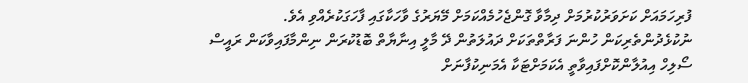ފުރިހަމައަށް ކަށަވަރުކުރުމަށް ދިމާވާ ގޮންޖެހުމެއްކަމަށް މޭޔަރުގެ ވާހަކާގައި ފާހަގަކުރެއްވި އެވެ.
ނުކުޅެދުންތެރިކަން ހުންނަ ފަރާތްތަކަށް ދައުލަތުން ދޭ މާލީ އިނާޔާތް ބޮޑުކުރަން ނިންމާފައިވާކަން ރައީސް ސޯލިހް އިއުލާންކޮށްފައިވާތީ އެކަމަށްޓަކާ އެމަނިކުފާނަށް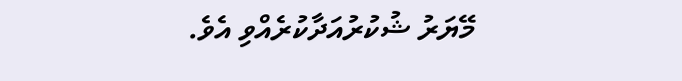މޭޔަރު ޝުކުރުއަދާކުރެއްވި އެވެ.